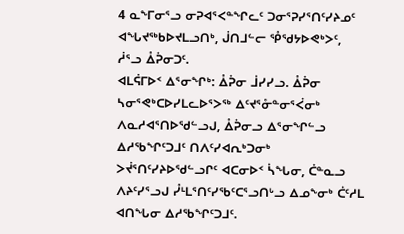4 ᓇᖕᒥᓂᕐᓗ ᓂᕈᐊᕐᐸᓐᖏᓚᑦ ᑐᓂᕐᕈᓯᕐᑎᑦᓯᔨᓄᑦ ᐊᖓᔪᖅᑲᐅᔪᒪᓗᑎᒃ, ᒎᑎᒧᓪᓕ ᕾᖁᔭᐅᕙᒃᐳᑦ, ᓲᕐᓗ ᐂᕉᓂᑐᑦ.
ᐊᒪᕌᒥᐅᑉ ᐃᕐᓂᖏᒃ: ᐂᕉᓂ ᒨᓯᓯᓗ. ᐂᕉᓂ ᓴᓂᕐᕙᒃᑕᐅᓯᒪᓚᐅᕐᐳᖅ ᐃᑦᔪᕐᓁᓐᓂᕐᐹᓂᒃ ᐱᓇᓱᐊᕐᑎᐅᖁᓪᓗᒍ, ᐂᕉᓂᓗ ᐃᕐᓂᖏᓪᓗ ᐃᓱᖃᖏᑦᑐᒧᑦ ᑎᐱᑦᓯᐊᕆᒃᑐᓂᒃ ᐳᔫᕐᑎᑦᓯᔨᐅᖁᓪᓗᒋᑦ ᐊᑕᓂᐅᑉ ᓵᖓᓂ, ᑖᓐᓇᓗ ᐱᔨᑦᓯᕐᓗᒍ ᓮᒻᒪᕐᑎᑦᓯᖃᑦᑕᕐᓗᑎᒡᓗ ᐃᓄᖕᓂᒃ ᑖᑦᓱᒪ ᐊᑎᖓᓂ ᐃᓱᖃᖏᑦᑐᒧᑦ.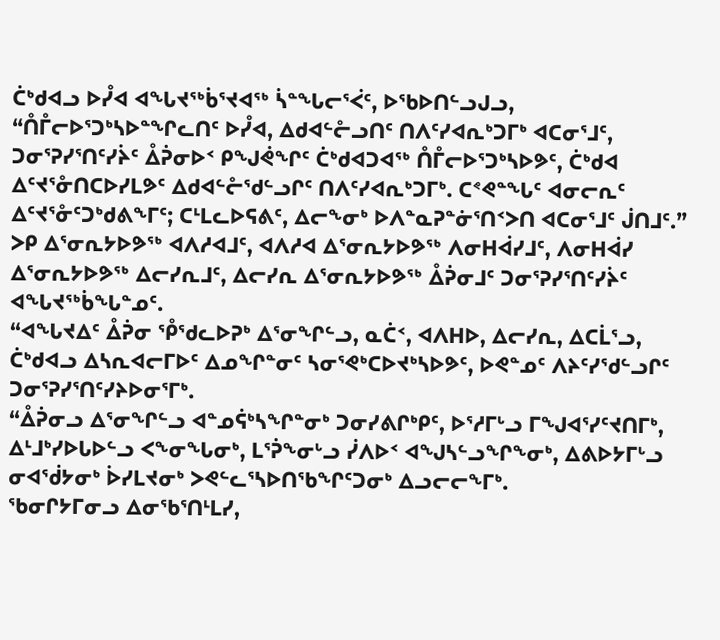ᑖᒃᑯᐊᓗ ᐅᓮᐊ ᐊᖓᔪᖅᑳᕐᔪᐊᖅ ᓵᓐᖓᓕᕐᐹᑦ, ᐅᖃᐅᑎᓪᓗᒍᓗ, “ᑍᒤᓕᐅᕐᑐᒃᓴᐅᓐᖏᓚᑎᑦ ᐅᓮᐊ, ᐃᑯᐊᓪᓔᓗᑎᑦ ᑎᐱᑦᓯᐊᕆᒃᑐᒥᒃ ᐊᑕᓂᕐᒧᑦ, ᑐᓂᕐᕈᓯᕐᑎᑦᓯᔩᑦ ᐂᕉᓂᐅᑉ ᑭᖑᕚᖏᑦ ᑖᒃᑯᐊᑐᐊᖅ ᑍᒤᓕᐅᕐᑐᒃᓴᐅᕗᑦ, ᑖᒃᑯᐊ ᐃᑦᔪᕐᓁᑎᑕᐅᓯᒪᕗᑦ ᐃᑯᐊᓪᓔᖁᓪᓗᒋᑦ ᑎᐱᑦᓯᐊᕆᒃᑐᒥᒃ. ᑕᕝᕙᓐᖓᑦ ᐊᓂᓕᕆᑦ ᐃᑦᔪᕐᓁᑦᑐᒃᑯᕕᖕᒥᑦ; ᑕᒻᒪᓚᐅᕋᕕᑦ, ᐃᓕᖕᓂᒃ ᐅᐱᓐᓇᕈᓐᓃᕐᑎᑉᐳᑎ ᐊᑕᓂᕐᒧᑦ ᒎᑎᒧᑦ.”
ᐳᑭ ᐃᕐᓂᕆᔭᐅᕗᖅ ᐊᐱᓱᐊᒧᑦ, ᐊᐱᓱᐊ ᐃᕐᓂᕆᔭᐅᕗᖅ ᐱᓂᕼᐋᓯᒧᑦ, ᐱᓂᕼᐋᓯ ᐃᕐᓂᕆᔭᐅᕗᖅ ᐃᓕᓯᕆᒧᑦ, ᐃᓕᓯᕆ ᐃᕐᓂᕆᔭᐅᕗᖅ ᐂᕉᓂᒧᑦ ᑐᓂᕐᕈᓯᕐᑎᑦᓯᔩᑦ ᐊᖓᔪᖅᑳᖓᓐᓄᑦ.
“ᐊᖓᔪᐃᑦ ᐂᕉᓂ ᕾᖁᓚᐅᕈᒃ ᐃᕐᓂᖏᓪᓗ, ᓇᑖᑉ, ᐊᐱᕼᐅ, ᐃᓕᓯᕆ, ᐃᑕᒫᕐᓗ, ᑖᒃᑯᐊᓗ ᐃᓴᕆᐊᓕᒥᐅᑦ ᐃᓄᖏᓐᓂᑦ ᓴᓂᕐᕙᒃᑕᐅᔪᒃᓴᐅᕗᑦ, ᐅᕙᓐᓄᑦ ᐱᔨᑦᓯᖁᓪᓗᒋᑦ ᑐᓂᕐᕈᓯᕐᑎᑦᓯᔨᐅᓂᕐᒥᒃ.
“ᐂᕉᓂᓗ ᐃᕐᓂᖏᓪᓗ ᐊᓐᓄᕌᒃᓴᖏᓐᓂᒃ ᑐᓂᓯᕕᒋᒃᑭᑦ, ᐅᕐᓱᒥᒡᓗ ᒥᖑᐊᕐᓯᑦᔪᑎᒥᒃ, ᐃᒻᒧᒃᓯᐅᒐᐅᓪᓗ ᐸᖕᓂᖓᓂᒃ, ᒪᕐᕉᖕᓂᒡᓗ ᓰᐱᐅᑉ ᐊᖑᓴᓪᓗᖏᖕᓂᒃ, ᐃᕕᐅᔭᒥᒡᓗ ᓂᐊᖂᔭᓂᒃ ᐆᓯᒪᔪᓂᒃ ᐳᕙᓪᓚᕐᓴᐅᑎᖃᖏᑦᑐᓂᒃ ᐃᓗᓕᓕᖕᒥᒃ.
ᖃᓂᒋᔭᒥᓂᓗ ᐃᓂᖃᕐᑎᒻᒪᓯ,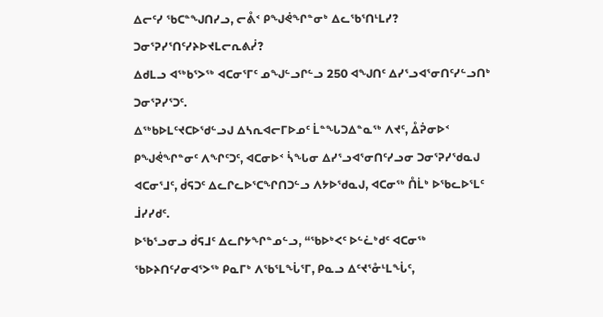ᐃᓕᑦᓯ ᖃᑕᓐᖑᑎᓯᓗ, ᓕᕔᑉ ᑭᖑᕚᖏᓐᓂᒃ ᐃᓚᖃᕐᑎᒻᒪᓯ? ᑐᓂᕐᕈᓯᕐᑎᑦᓯᔨᐅᔪᒪᓕᕆᕕᓰ?
ᐃᑯᒪᓗ ᐊᖅᑲᕐᐳᖅ ᐊᑕᓂᕐᒥᑦ ᓄᖑᓪᓗᒋᓪᓗ 250 ᐊᖑᑎᑦ ᐃᓯᕐᓗᐊᕐᓂᑎᑦᓯᓪᓗᑎᒃ ᑐᓂᕐᕈᓯᕐᑐᑦ.
ᐃᖅᑲᐅᒪᑦᔪᑕᐅᖁᓪᓗᒍ ᐃᓴᕆᐊᓕᒥᐅᓄᑦ ᒫᓐᖓᑐᐃᓐᓇᖅ ᐱᔪᑦ, ᐂᕉᓂᐅᑉ ᑭᖑᕚᖏᓐᓂᑦ ᐱᖏᑦᑐᑦ, ᐊᑕᓂᐅᑉ ᓵᖓᓂ ᐃᓯᕐᓗᐊᕐᓂᑎᑦᓯᓗᓂ ᑐᓂᕐᕈᓯᖁᓇᒍ ᐊᑕᓂᕐᒧᑦ, ᑰᕋᑐᑦ ᐃᓚᒋᓚᐅᕐᑕᖏᑎᑐᓪᓗ ᐱᔭᐅᖁᓇᒍ, ᐊᑕᓂᖅ ᑍᒫᒃ ᐅᖃᓚᐅᕐᒪᑦ ᒨᓯᓯᑯᑦ.
ᐅᖃᕐᓗᓂᓗ ᑰᕋᒧᑦ ᐃᓚᒋᔭᖏᓐᓄᓪᓗ, “ᖃᐅᒃᐸᑦ ᐅᓪᓛᒃᑯᑦ ᐊᑕᓂᖅ ᖃᐅᔨᑎᑦᓯᓂᐊᕐᐳᖅ ᑭᓇᒥᒃ ᐱᖃᕐᒪᖔᕐᒥ, ᑭᓇᓗ ᐃᑦᔪᕐᓁᒻᒪᖔᑦ,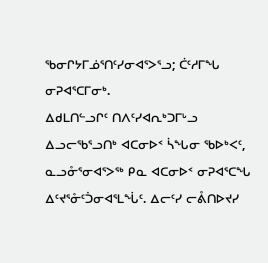ᖃᓂᒋᔭᒥᓅᕐᑎᑦᓯᓂᐊᕐᐳᕐᓗ; ᑖᑦᓱᒥᖓ ᓂᕈᐊᕐᑕᒥᓂᒃ.
ᐃᑯᒪᑎᓪᓗᒋᑦ ᑎᐱᑦᓯᐊᕆᒃᑐᒥᒡᓗ ᐃᓗᓕᖃᕐᓗᑎᒃ ᐊᑕᓂᐅᑉ ᓵᖓᓂ ᖃᐅᒃᐸᑦ, ᓇᓗᓁᕐᓂᐊᕐᐳᖅ ᑭᓇ ᐊᑕᓂᐅᑉ ᓂᕈᐊᕐᑕᖓ ᐃᑦᔪᕐᓁᑦᑑᓂᐊᕐᒪᖔᑦ. ᐃᓕᑦᓯ ᓕᕔᑎᐅᔪᓯ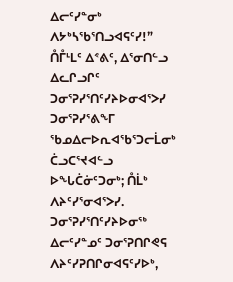ᐃᓕᑦᓯᓐᓂᒃ ᐱᔭᒃᓴᖃᕐᑎᓗᐊᕋᑦᓯ!”
ᑍᒤᒻᒪᑦ ᐃᕝᕕᑦ, ᐃᕐᓂᑎᓪᓗ ᐃᓚᒋᓗᒋᑦ ᑐᓂᕐᕈᓯᕐᑎᑦᓯᔨᐅᓂᐊᕐᐳᓯ ᑐᓂᕐᕈᓯᕐᕕᖕᒥ ᖃᓄᐃᓕᐅᕆᐊᖃᕐᑐᓕᒫᓂᒃ ᑖᓗᑕᕐᔪᐊᓪᓗ ᐅᖓᑖᓃᑦᑐᓂᒃ; ᑍᒫᒃ ᐱᔨᑦᓯᕐᓂᐊᕐᐳᓯ. ᑐᓂᕐᕈᓯᕐᑎᑦᓯᔨᐅᓂᖅ ᐃᓕᑦᓯᓐᓄᑦ ᑐᓂᕐᕈᑎᒋᕙᕋ ᐱᔨᑦᓯᕈᑎᒋᓂᐊᕋᑦᓯᐅᒃ,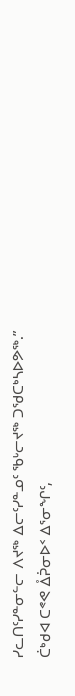ᓯᓚᑎᑦᓯᓐᓂᓪᓕ ᐱᔪᖅ ᐃᓕᑦᓯᓐᓄᑦ ᖃᒡᓕᔪᖅ ᑐᖁᑕᒃᓴᐅᕗᖅ.”
ᑖᒃᑯᐊ ᑕᕝᕙ ᐂᕉᓂᐅᑉ ᐃᕐᓂᖏᑦ,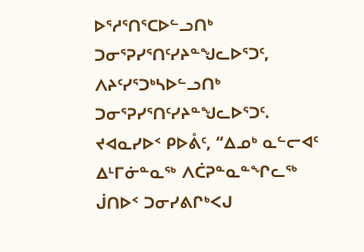ᐅᕐᓱᕐᑎᕐᑕᐅᓪᓗᑎᒃ ᑐᓂᕐᕈᓯᕐᑎᑦᓯᔨᓐᖑᓚᐅᕐᑐᑦ, ᐱᔨᑦᓯᕐᑐᒃᓴᐅᓪᓗᑎᒃ ᑐᓂᕐᕈᓯᕐᑎᑦᓯᔨᓐᖑᓚᐅᕐᑐᑦ.
ᔪᐊᓇᓯᐅᑉ ᑭᐅᕔᑦ, “ᐃᓄᒃ ᓇᓪᓕᐊᑦ ᐃᒻᒥᓃᓐᓇᖅ ᐱᑖᕈᓐᓇᓐᖏᓚᖅ ᒎᑎᐅᑉ ᑐᓂᓯᕕᒋᒃᐸᒍ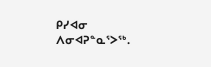ᑭᓯᐊᓂ ᐱᓂᐊᕈᓐᓇᕐᐳᖅ.